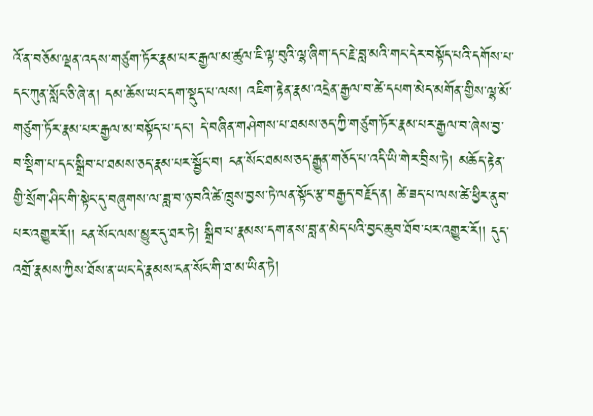འོ་ན་བཅོམ་ལྡན་འདས་གཙུག་ཏོར་རྣམ་པར་རྒྱལ་མ་ཚུལ་ཇི་ལྟ་བུའི་ལྷ་ཞིག་དང་རྗེ་བླ་མའི་གང་དེར་བསྟོད་པའི་དགོས་པ་དང་ཀུན་སློང་ཅི་ཞེ་ན། དམ་ཆོས་ཡང་དག་སྡུད་པ་ལས། འཇིག་རྟེན་རྣམ་འདྲེན་རྒྱལ་བ་ཚེ་དཔག་མེད་མགོན་གྱིས་ལྷ་མོ་གཙུག་ཏོར་རྣམ་པར་རྒྱལ་མ་བསྟོད་པ་དང་། དེ་བཞིན་གཤེགས་པ་ཐམས་ཅད་ཀྱི་གཙུག་ཏོར་རྣམ་པར་རྒྱལ་བ་ཞེས་བྱ་བ་སྡིག་པ་དང་སྒྲིབ་པ་ཐམས་ཅད་རྣམ་པར་སྦྱོང་བ། ངན་སོང་ཐམས་ཅད་རྒྱུན་གཅོད་པ་འདི་ཡི་གེར་བྲིས་ཏེ། མཆོད་རྟེན་གྱི་སྲོག་ཤིང་གི་སྟེང་དུ་བཞུགས་ལ་ཟླ་བ་ཉ་བའི་ཚེ་ཁྲུས་བྱས་ཏེ་ལན་སྟོང་རྩ་བརྒྱད་བརྗོད་ན། ཚེ་ཟད་པ་ལས་ཚེ་ཕྱིར་ནུབ་པར་འགྱུར་རོ།། ངན་སོང་ལས་མྱུར་དུ་ཐར་ཏེ། སྒྲིབ་པ་རྣམས་དག་ནས་བླ་ན་མེད་པའི་བྱང་ཆུབ་ཐོབ་པར་འགྱུར་རོ།། དུད་འགྲོ་རྣམས་ཀྱིས་ཐོས་ན་ཡང་དེ་རྣམས་ངན་སོང་གི་ཐ་མ་ཡིན་ཏེ།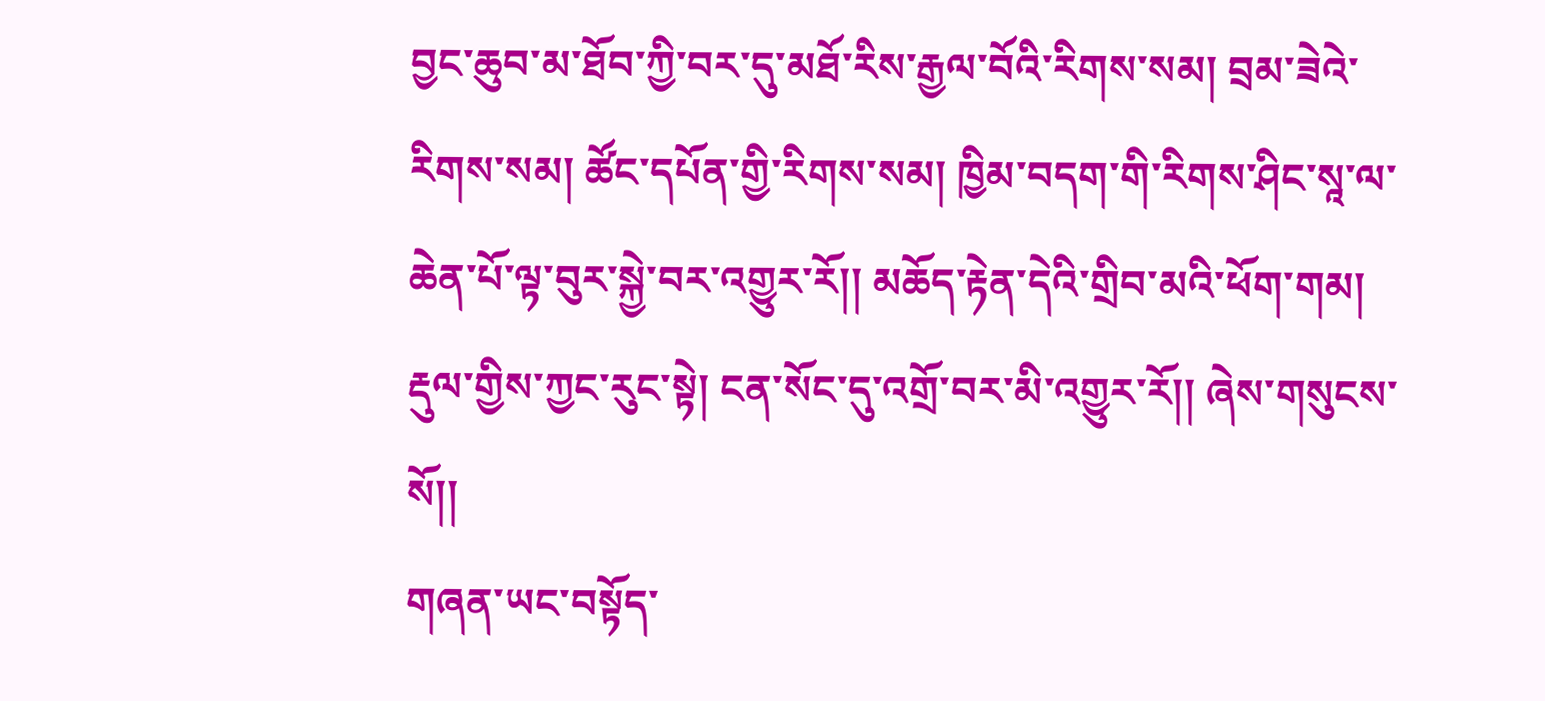བྱང་ཆུབ་མ་ཐོབ་ཀྱི་བར་དུ་མཐོ་རིས་རྒྱལ་བོའི་རིགས་སམ། བྲམ་ཟེའེ་རིགས་སམ། ཚོང་དཔོན་གྱི་རིགས་སམ། ཁྱིམ་བདག་གི་རིགས་ཤིང་སཱ་ལ་ཆེན་པོ་ལྟ་བུར་སྐྱེ་བར་འགྱུར་རོ།། མཆོད་རྟེན་དེའི་གྲིབ་མའི་ཕོག་གམ། རྡུལ་གྱིས་ཀྱང་རུང་སྟེ། ངན་སོང་དུ་འགྲོ་བར་མི་འགྱུར་རོ།། ཞེས་གསུངས་སོ།།
གཞན་ཡང་བསྟོད་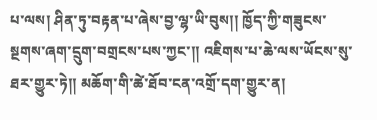པ་ལས། ཤིན་ཏུ་བརྟན་པ་ཞེས་བྱ་ལྷ་ཡི་བུས།། ཁྱོད་ཀྱི་གཟུངས་སྔགས་ཞག་དྲུག་བགྲངས་པས་ཀྱང་།། འཇིགས་པ་ཆེ་ལས་ཡོངས་སུ་ཐར་གྱུར་ཏེ།། མཆོག་གི་ཚེ་ཐོབ་ངན་འགྲོ་དག་གྱུར་ན།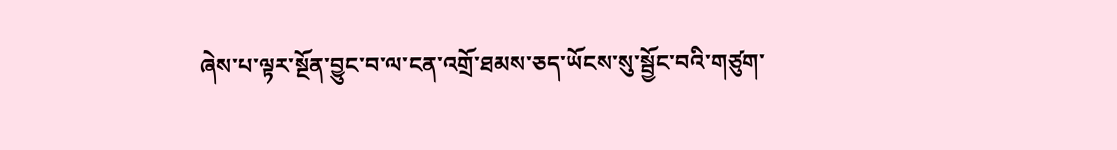ཞེས་པ་ལྟར་སྔོན་བྱུང་བ་ལ་ངན་འགྲོ་ཐམས་ཅད་ཡོངས་སུ་སྦྱོང་བའི་གཙུག་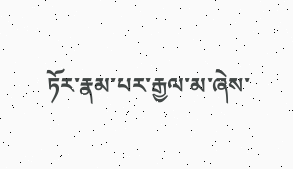ཏོར་རྣམ་པར་རྒྱལ་མ་ཞེས་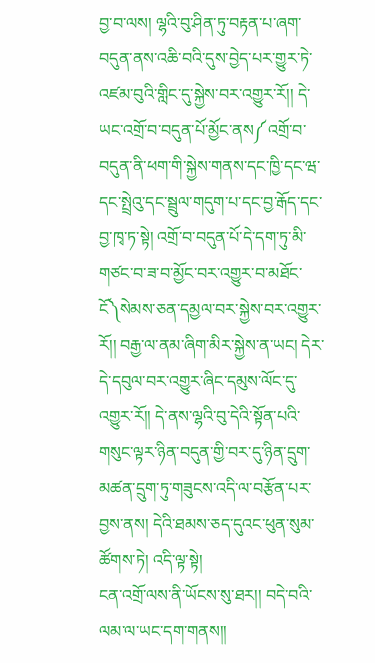བྱ་བ་ལས། ལྷའི་བུ་ཤིན་ཏུ་བརྟན་པ་ཞག་བདུན་ནས་འཆི་བའི་དུས་བྱེད་པར་གྱུར་ཏེ་འཛམ་བུའི་གླིང་དུ་སྐྱེས་བར་འགྱུར་རོ།། དེ་ཡང་འགྲོ་བ་བདུན་པོ་མྱོང་ནས༼འགྲོ་བ་བདུན་ནི་ཕག་གི་སྐྱེས་གནས་དང་ཁྱི་དང་ཝ་དང་སྤྲེའུ་དང་སྦྲུལ་གདུག་པ་དང་བྱ་རྒོད་དང་བྱ་ཁྭ་ཏ་སྟེ། འགྲོ་བ་བདུན་པོ་དེ་དག་ཏུ་མི་གཙང་བ་ཟ་བ་མྱོང་བར་འགྱུར་བ་མཐོང་ངོ༽སེམས་ཅན་དམྱལ་བར་སྐྱེས་བར་འགྱུར་རོ།། བརྒྱ་ལ་ནམ་ཞིག་མིར་སྐྱེས་ན་ཡང། དེར་དེ་དབུལ་བར་འགྱུར་ཞིང་དམུས་ལོང་དུ་འགྱུར་རོ།། དེ་ནས་ལྷའི་བུ་དེའི་སྟོན་པའི་གསུང་ལྟར་ཉིན་བདུན་གྱི་བར་དུ་ཉིན་དྲུག་མཚན་དྲུག་ཏུ་གཟུངས་འདི་ལ་བརྩོན་པར་བྱས་ནས། དེའི་ཐམས་ཅད་དུའང་ཕུན་སུམ་ཚོགས་ཏེ། འདི་ལྟ་སྟེ།
ངན་འགྲོ་ལས་ནི་ཡོངས་སུ་ཐར།། བདེ་བའི་ལམ་ལ་ཡང་དག་གནས།།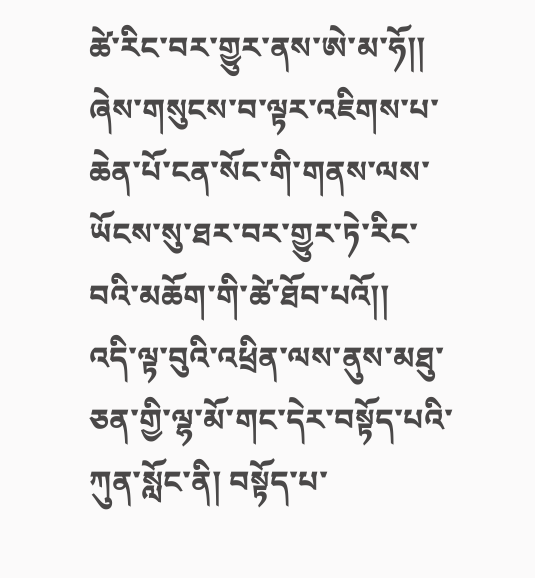ཚེ་རིང་བར་གྱུར་ནས་ཨེ་མ་ཧོ།།
ཞེས་གསུངས་བ་ལྟར་འཇིགས་པ་ཆེན་པོ་ངན་སོང་གི་གནས་ལས་ཡོངས་སུ་ཐར་བར་གྱུར་ཏེ་རིང་བའི་མཆོག་གི་ཚེ་ཐོབ་པའོ།།
འདི་ལྟ་བུའི་འཕྲིན་ལས་ནུས་མཐུ་ཅན་གྱི་ལྷ་མོ་གང་དེར་བསྟོད་པའི་ཀུན་སློང་ནི། བསྟོད་པ་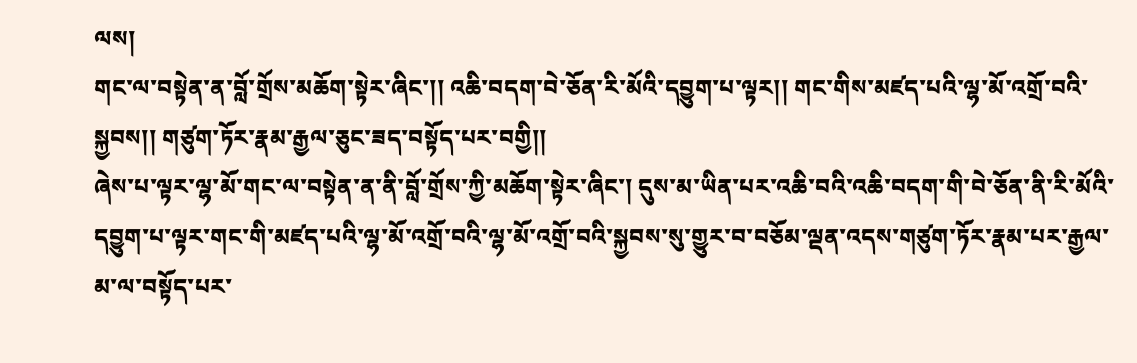ལས།
གང་ལ་བསྟེན་ན་བློ་གྲོས་མཆོག་སྟེར་ཞིང་།། འཆི་བདག་བེ་ཅོན་རི་མོའི་དབྱུག་པ་ལྟར།། གང་གིས་མཛད་པའི་ལྷ་མོ་འགྲོ་བའི་སྐྱབས།། གཙུག་ཏོར་རྣམ་རྒྱལ་ཅུང་ཟད་བསྟོད་པར་བགྱི།།
ཞེས་པ་ལྟར་ལྷ་མོ་གང་ལ་བསྟེན་ན་ནི་བློ་གྲོས་ཀྱི་མཆོག་སྟེར་ཞིང་། དུས་མ་ཡིན་པར་འཆི་བའི་འཆི་བདག་གི་བེ་ཅོན་ནི་རི་མོའི་དབྱུག་པ་ལྟར་གང་གི་མཛད་པའི་ལྷ་མོ་འགྲོ་བའི་ལྷ་མོ་འགྲོ་བའི་སྐྱབས་སུ་གྱུར་བ་བཅོམ་ལྡན་འདས་གཙུག་ཏོར་རྣམ་པར་རྒྱལ་མ་ལ་བསྟོད་པར་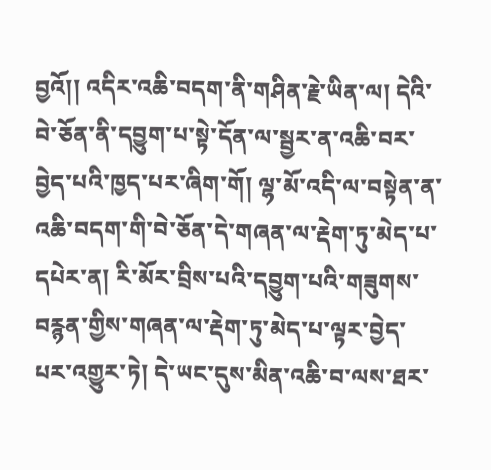བྱའོ།། འདིར་འཆི་བདག་ནི་གཤིན་རྗེ་ཡིན་ལ། དེའི་བེ་ཅོན་ནི་དབྱུག་པ་སྟེ་དོན་ལ་སྦྱར་ན་འཆི་བར་བྱེད་པའི་ཁྱད་པར་ཞིག་གོ། ལྷ་མོ་འདི་ལ་བསྟེན་ན་འཆི་བདག་གི་བེ་ཅོན་དེ་གཞན་ལ་རྡེག་ཏུ་མེད་པ་དཔེར་ན། རི་མོར་བྲིས་པའི་དབྱུག་པའི་གཟུགས་བརྙན་གྱིས་གཞན་ལ་རྡེག་ཏུ་མེད་པ་ལྟར་བྱེད་པར་འགྱུར་ཏེ། དེ་ཡང་དུས་མིན་འཆི་བ་ལས་ཐར་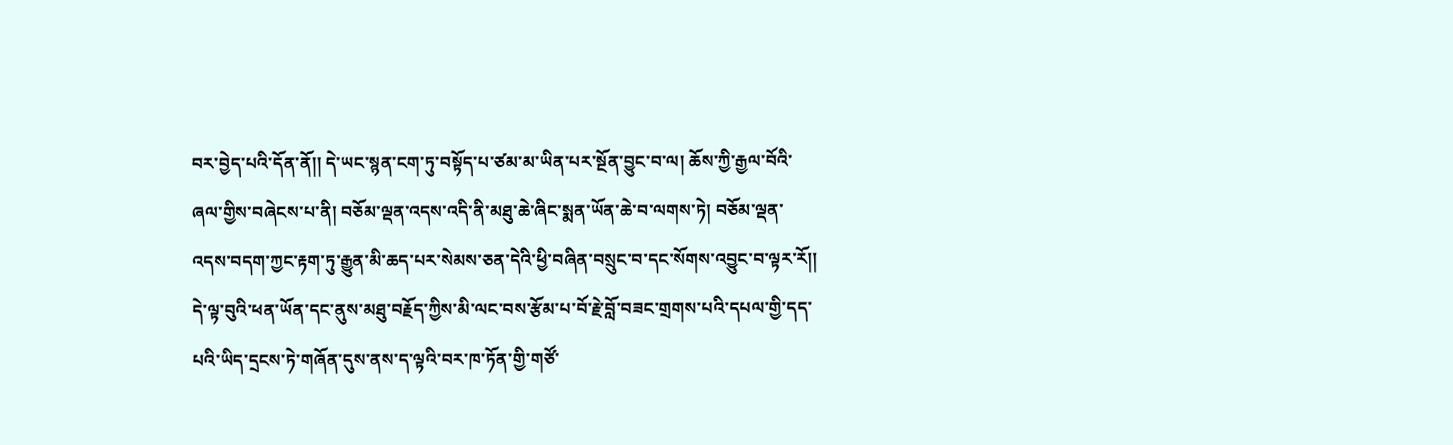བར་བྱེད་པའི་དོན་ནོ།། དེ་ཡང་སྙན་ངག་ཏུ་བསྟོད་པ་ཙམ་མ་ཡིན་པར་སྔོན་བྱུང་བ་ལ། ཆོས་ཀྱི་རྒྱལ་བོའི་ཞལ་གྱིས་བཞེངས་པ་ནི། བཅོམ་ལྡན་འདས་འདི་ནི་མཐུ་ཆེ་ཞིང་སྨན་ཡོན་ཆེ་བ་ལགས་ཏེ། བཅོམ་ལྡན་འདས་བདག་ཀྱང་རྟག་ཏུ་རྒྱུན་མི་ཆད་པར་སེམས་ཅན་དེའི་ཕྱི་བཞིན་བསྲུང་བ་དང་སོགས་འབྱུང་བ་ལྟར་རོ།། དེ་ལྟ་བུའི་ཕན་ཡོན་དང་ནུས་མཐུ་བརྗོད་ཀྱིས་མི་ལང་བས་རྩོམ་པ་བོ་རྗེ་བློ་བཟང་གྲགས་པའི་དཔལ་གྱི་དད་པའི་ཡིད་དྲངས་ཏེ་གཞོན་དུས་ནས་ད་ལྟའི་བར་ཁ་ཏོན་གྱི་གཙོ་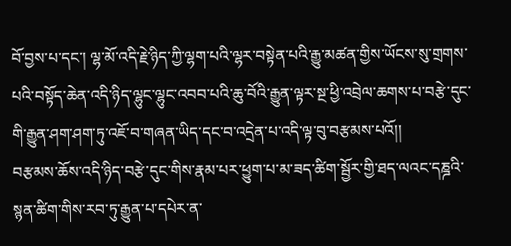བོ་བྱས་པ་དང་། ལྷ་མོ་འདི་རྗེ་ཉིད་ཀྱི་ལྷག་པའི་ལྷར་བསྟེན་པའི་རྒྱུ་མཚན་གྱིས་ཡོངས་སུ་གྲགས་པའི་བསྟོད་ཆེན་འདི་ཉིད་ལྷུང་ལྷུང་འབབ་པའི་ཆུ་བོའི་རྒྱུན་ལྟར་སྔ་ཕྱི་འབྲེལ་ཆགས་པ་བརྩེ་དུང་གི་རྒྱུན་ཤག་ཤག་ཏུ་འཇོ་བ་གཞན་ཡིད་དང་བ་འདྲེན་པ་འདི་ལྟ་བུ་བརྩམས་པའོ།།
བརྩམས་ཆོས་འདི་ཉིད་བརྩེ་དུང་གིས་རྣམ་པར་ཕྱུག་པ་མ་ཟད་ཚིག་སྦྱོར་གྱི་ཐད་ལའང་དཎྜའི་སྙན་ཚིག་གིས་རབ་ཏུ་རྒྱུན་པ་དཔེར་ན་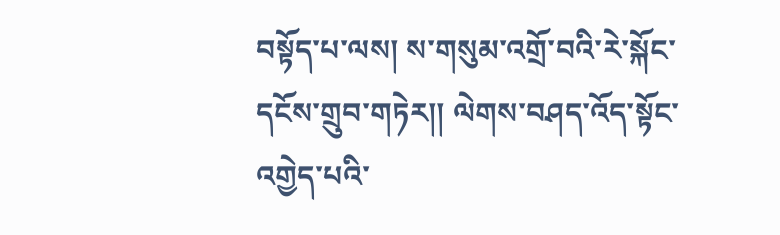བསྟོད་པ་ལས། ས་གསུམ་འགྲོ་བའི་རེ་སྐོང་དངོས་གྲུབ་གཏེར།། ལེགས་བཤད་འོད་སྟོང་འགྱེད་པའི་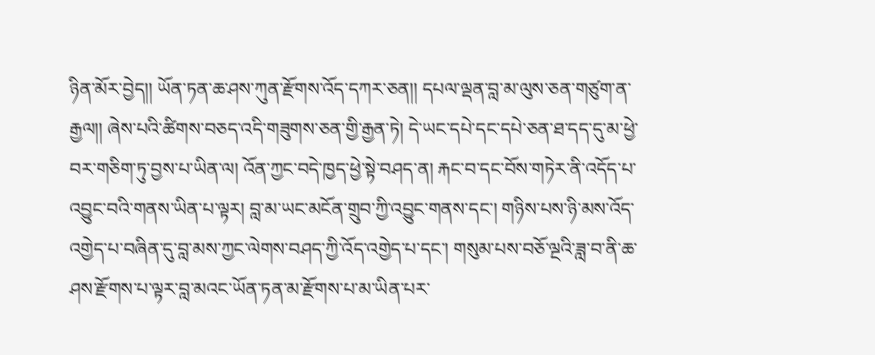ཉིན་མོར་བྱེད།། ཡོན་ཏན་ཆ་ཤས་ཀུན་རྫོགས་འོད་དཀར་ཅན།། དཔལ་ལྡན་བླ་མ་ལུས་ཅན་གཙུག་ན་རྒྱལ།། ཞེས་པའི་ཚིགས་བཅད་འདི་གཟུགས་ཅན་གྱི་རྒྱན་ཏེ། དེ་ཡང་དཔེ་དང་དཔེ་ཅན་ཐ་དད་དུ་མ་ཕྱེ་བར་གཅིག་ཏུ་བྱས་པ་ཡིན་ལ། འོན་ཀྱང་བདེ་ཁྱད་ཕྱེ་སྟེ་བཤད་ན། རྐང་བ་དང་བོས་གཏེར་ནི་འདོད་པ་འབྱུང་བའི་གནས་ཡིན་པ་ལྟར། བླ་མ་ཡང་མངོན་གྲུབ་ཀྱི་འབྱུང་གནས་དང་། གཉིས་པས་ཉི་མས་འོད་འགྱེད་པ་བཞིན་དུ་བླ་མས་ཀྱང་ལེགས་བཤད་ཀྱི་འོད་འགྱེད་པ་དང་། གསུམ་པས་བཅོ་ལྔའི་ཟླ་བ་ནི་ཆ་ཤས་རྫོགས་པ་ལྟར་བླ་མའང་ཡོན་ཏན་མ་རྫོགས་པ་མ་ཡིན་པར་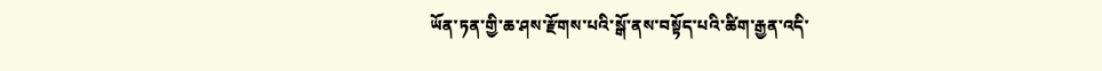ཡོན་ཏན་གྱི་ཆ་ཤས་རྫོགས་པའི་སྒོ་ནས་བསྟོད་པའི་ཚིག་རྒྱན་འདི་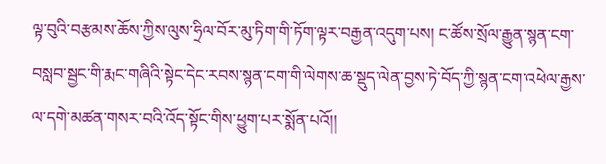ལྟ་བུའི་བརྩམས་ཆོས་ཀྱིས་ལུས་ཧྲིལ་བོར་མུ་ཏིག་གི་ཏོག་ལྟར་བརྒྱན་འདུག་པས། ང་ཚོས་སྲོལ་རྒྱུན་སྙན་ངག་བསླབ་སྦྱང་གི་རྨང་གཞིའི་སྟེང་དེང་རབས་སྙན་ངག་གི་ལེགས་ཆ་སྡུད་ལེན་བྱས་ཏེ་བོད་ཀྱི་སྙན་ངག་འཕེལ་རྒྱས་ལ་དགེ་མཚན་གསར་བའི་འོད་སྟོང་གིས་ཕྱུག་པར་སྨོན་པའོ།།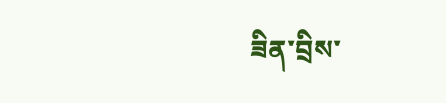ཟིན་བྲིས་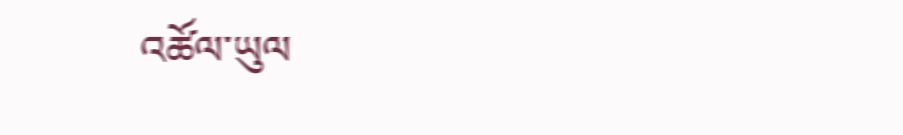འཚོལ་ཡུལ